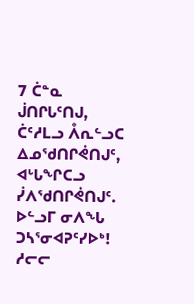7 ᑖᓐᓇ ᒎᑎᒋᒐᑦᑎᒍ, ᑖᑦᓱᒪᓗ ᐰᕆᓪᓗᑕ ᐃᓄᖁᑎᒋᕚᑎᒍᑦ, ᐊᒡᒐᖏᑕᓗ ᓰᐱᖁᑎᒋᕚᑎᒍᑦ. ᐅᓪᓗᒥ ᓂᐱᖓ ᑐᓴᕐᓂᐊᕈᑦᓯᐅᒃ!
ᓱᓕᓕ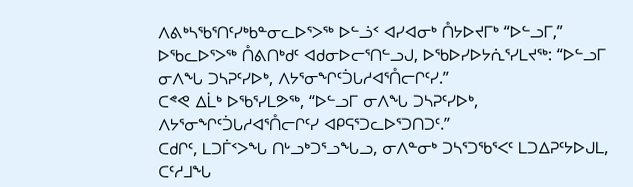ᐱᕕᒃᓴᖃᕐᑎᑦᓯᒃᑲᓐᓂᓚᐅᕐᐳᖅ ᐅᓪᓘᑉ ᐊᓯᐊᓂᒃ ᑍᔭᐅᔪᒥᒃ “ᐅᓪᓗᒥ,” ᐅᖃᓚᐅᕐᐳᖅ ᑍᕕᑎᒃᑯᑦ ᐊᑯᓂᐅᓕᕐᑎᓪᓗᒍ, ᐅᖃᐅᓯᐅᔭᕇᕐᓯᒪᔪᖅ: “ᐅᓪᓗᒥ ᓂᐱᖓ ᑐᓴᕈᑦᓯᐅᒃ, ᐱᔭᕐᓂᖏᑦᑑᒐᓱᐊᕐᑍᓕᒋᑦᓯ.”
ᑕᕝᕙ ᐃᒫᒃ ᐅᖃᕐᓯᒪᕗᖅ, “ᐅᓪᓗᒥ ᓂᐱᖓ ᑐᓴᕈᑦᓯᐅᒃ, ᐱᔭᕐᓂᖏᑦᑑᒐᓱᐊᕐᑍᓕᒋᑦᓯ ᐊᑭᕋᕐᑐᓚᐅᕐᑐᑎᑐᑦ.”
ᑕᑯᒋᑦ, ᒪᑐᒦᑉᐳᖓ ᑎᒡᓗᒃᑐᕐᓗᖓᓗ, ᓂᐱᓐᓂᒃ ᑐᓴᕐᑐᖃᕐᐸᑦ ᒪᑐᐃᕈᑦᔭᐅᒍᒪ, ᑕᑦᓱᒧᖓ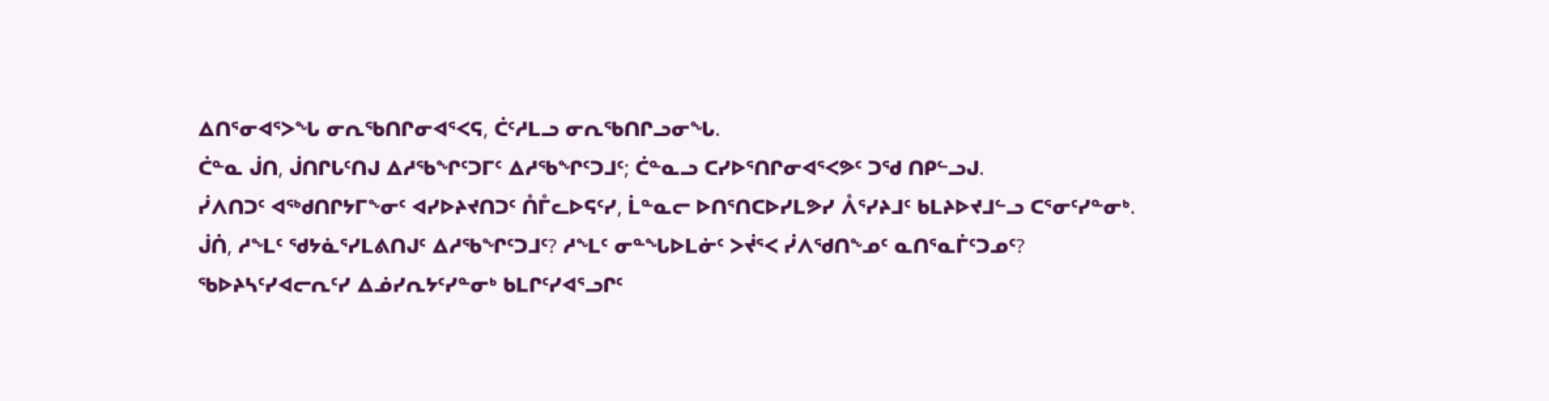ᐃᑎᕐᓂᐊᕐᐳᖓ ᓂᕆᖃᑎᒋᓂᐊᕐᐸᕋ, ᑖᑦᓱᒪᓗ ᓂᕆᖃᑎᒋᓗᓂᖓ.
ᑖᓐᓇ ᒎᑎ, ᒎᑎᒋᒐᑦᑎᒍ ᐃᓱᖃᖏᑦᑐᒥᑦ ᐃᓱᖃᖏᑦᑐᒧᑦ; ᑖᓐᓇᓗ ᑕᓯᐅᕐᑎᒋᓂᐊᕐᐸᕗᑦ ᑐᖁ ᑎᑭᓪᓗᒍ.
ᓰᐱᑎᑐᑦ ᐊᖅᑯᑎᒋᔭᒥᖕᓂᑦ ᐊᓯᐅᔨᔪᑎᑐᑦ ᑍᒤᓚᐅᕋᑦᓯ, ᒫᓐᓇᓕ ᐅᑎᕐᑎᑕᐅᓯᒪᕗᓯ ᐰᕐᓯᔨᒧᑦ ᑲᒪᔨᐅᔪᒧᓪᓗ ᑕᕐᓂᑦᓯᓐᓂᒃ.
ᒎᑏ, ᓱᖕᒪᑦ ᖁᔭᓈᕐᓯᒪᕕᑎᒍᑦ ᐃᓱᖃᖏᑦᑐᒧᑦ? ᓱᖕᒪᑦ ᓂᓐᖓᐅᒪᓃᑦ ᐳᔫᕐᐸ ᓰᐱᖁᑎᖕᓄᑦ ᓇᑎᕐᓇᒦᑦᑐᓄᑦ?
ᖃᐅᔨᓴᑦᓯᐊᓕᕆᑦᓯ ᐃᓅᓯᕆᔭᑦᓯᓐᓂᒃ ᑲᒪᒋᑦᓯᐊᕐᓗᒋᑦ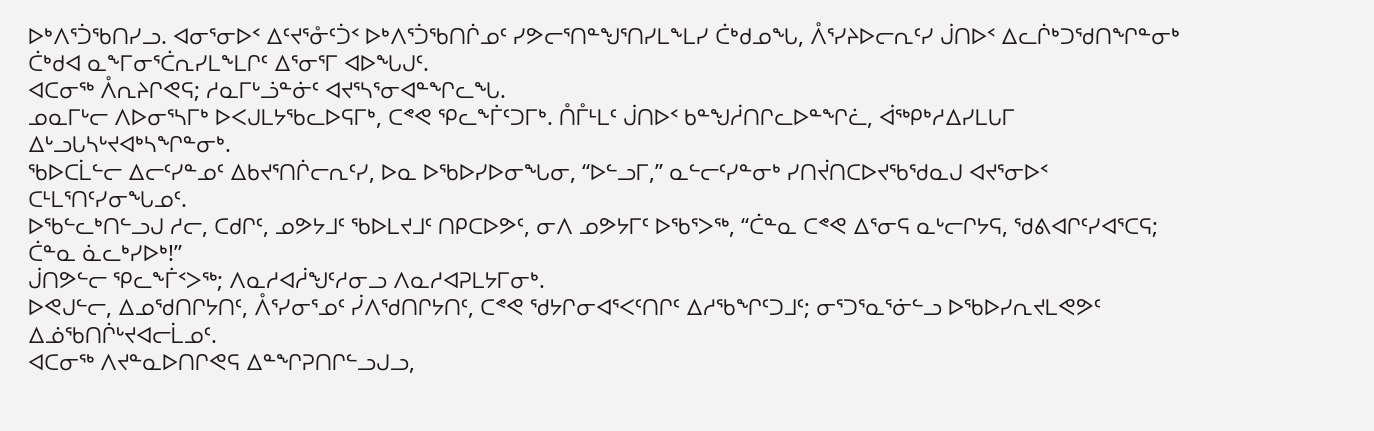ᐅᒃᐱᕐᑑᖃᑎᓯᓗ. ᐊᓂᕐᓂᐅᑉ ᐃᑦᔪᕐᓁᑦᑑᑉ ᐅᒃᐱᕐᑑᖃᑎᒌᓄᑦ ᓯᕗᓕᕐᑎᓐᖑᕐᑎᓯᒪᖕᒪᓯ ᑖᒃᑯᓄᖓ, ᐰᕐᓯᔨᐅᓕᕆᑦᓯ ᒎᑎᐅᑉ ᐃᓚᒌᒃᑐᖁᑎᖏᓐᓂᒃ ᑖᒃᑯᐊ ᓇᖕᒥᓂᕐᑖᕆᓯᒪᖕᒪᒋᑦ ᐃᕐᓂᕐᒥ ᐊᐅᖓᒍᑦ.
ᐊᑕᓂᖅ ᐰᕆᔨᒋᕙᕋ; ᓱᓇᒥᒡᓘᓐᓃᑦ ᐊᔪᕐᓴᕐᓂᐊᓐᖏᓚᖓ.
ᓄᓇᒥᒡᓕ ᐱᐅᓂᕐᓴᒥᒃ ᐅᐸᒍᒪᔭᖃᓚᐅᕋᒥᒃ, ᑕᕝᕙ ᕿᓚᖕᒦᑦᑐᒥᒃ. ᑍᒤᒻᒪᑦ ᒎᑎᐅᑉ ᑲᓐᖑᓲᑎᒋᓚᐅᓐᖏᓛ, ᐋᖅᑭᒃᓱᐃᓯᒪᒐᒥ ᐃᒡᓗᒐᓴᒡᔪᐊᒃᓴᖏᓐᓂᒃ.
ᖃᐅᑕᒫᓪᓕ ᐃᓕᑦᓯᓐᓄᑦ ᐃᑲᔪᕐᑎᒌᓕᕆᑦᓯ, ᐅᓇ ᐅᖃᐅᓯᐅᓂᖓᓂ, “ᐅᓪᓗᒥ,” ᓇᓪᓕᑦᓯᓐᓂᒃ ᓯᑎᔫᑎᑕᐅᔪᖃᖁᓇᒍ ᐊᔪᕐᓂᐅᑉ ᑕᒻᒪᕐᑎᑦᓯᓂᖓᓄᑦ.
ᐅᖃᓪᓚᒃᑎᓪᓗᒍ ᓱᓕ, ᑕᑯᒋᑦ, ᓄᕗᔭᒧᑦ ᖃᐅᒪᔪᒧᑦ ᑎᑭᑕᐅᕗᑦ, ᓂᐱ ᓄᕗᔭᒥᑦ ᐅᖃᕐᐳᖅ, “ᑖᓐᓇ ᑕᕝᕙ ᐃᕐᓂᕋ ᓇᒡᓕᒋᔭᕋ, ᖁᕕᐊᒋᑦᓯᐊᕐᑕᕋ; ᑖᓐᓇ ᓈᓚᒃᓯᐅᒃ!”
ᒎᑎᕗᓪᓕ ᕿᓚᖕᒦᑉᐳᖅ; ᐱᓇᓱᐊᓲᖑᑦᓱᓂᓗ ᐱᓇᓱᐊᕈᒪᔭᒥᓂᒃ.
ᐅᕙᒍᓪᓕ, ᐃᓄᖁᑎᒋᔭᑎᑦ, ᐰᕐᓯᓂᕐᓄᑦ ᓰᐱᖁᑎᒋᔭᑎᑦ, ᑕᕝᕙ ᖁᔭᒋᓂᐊᕐᐸᑦᑎᒋᑦ ᐃᓱᖃᖏᑦᑐᒧᑦ; ᓂᕐᑐᕐᓇᕐᓃᓪᓗ ᐅᖃᐅᓯᕆᔪᒪᕙᕗᑦ ᐃᓅᖃᑎᒌᒡᔪᐊᓕᒫᓄᑦ.
ᐊᑕᓂᖅ ᐱᔪᓐᓇᐅᑎᒋᕙᕋ ᐃᓐᖏᕈᑎᒋᓪᓗᒍᓗ,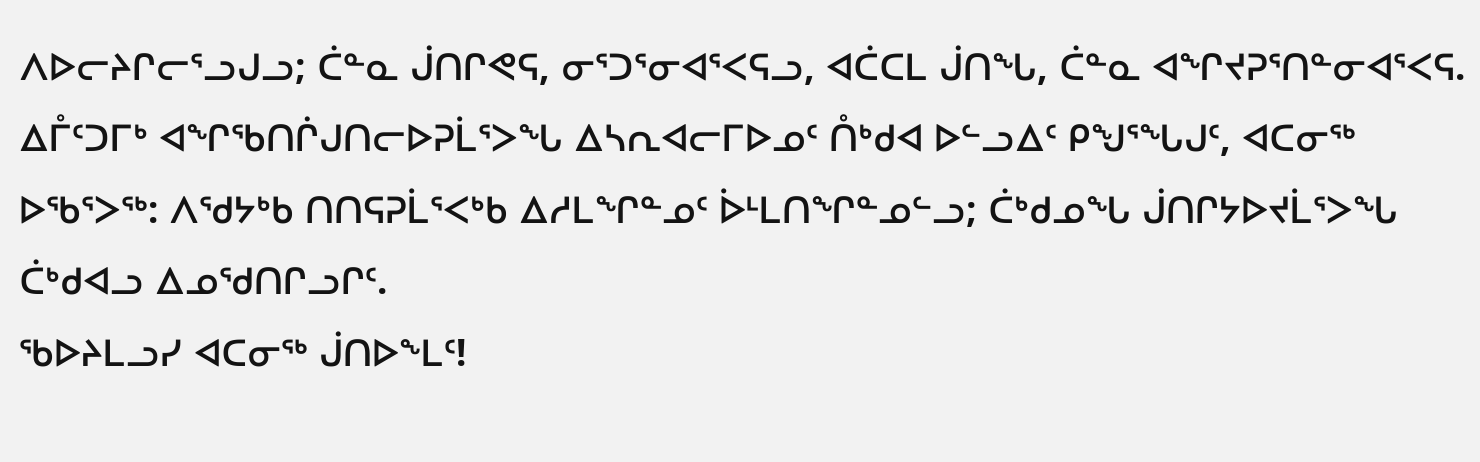ᐱᐅᓕᔨᒋᓕᕐᓗᒍᓗ; ᑖᓐᓇ ᒎᑎᒋᕙᕋ, ᓂᕐᑐᕐᓂᐊᕐᐸᕋᓗ, ᐊᑖᑕᒪ ᒎᑎᖓ, ᑖᓐᓇ ᐊᖏᔪᕈᕐᑎᓐᓂᐊᕐᐸᕋ.
ᐃᒤᑦᑐᒥᒃ ᐊᖏᖃᑎᒌᒍᑎᓕᐅᕈᒫᕐᐳᖓ ᐃᓴᕆᐊᓕᒥᐅᓄᑦ ᑍᒃᑯᐊ ᐅᓪᓗᐃᑦ ᑭᖑᕐᖓᒍᑦ, ᐊᑕᓂᖅ ᐅᖃᕐᐳᖅ: ᐱᖁᔭᒃᑲ ᑎᑎᕋᕈᒫᕐᐸᒃᑲ ᐃᓱᒪᖏᓐᓄᑦ ᐆᒻᒪᑎᖏᓐᓄᓪᓗ; ᑖᒃᑯᓄᖓ ᒎᑎᒋᔭᐅᔪᒫᕐᐳᖓ ᑖᒃᑯᐊᓗ ᐃᓄᖁᑎᒋᓗᒋᑦ.
ᖃᐅᔨᒪᓗᓯ ᐊᑕᓂᖅ ᒎᑎᐅᖕᒪᑦ!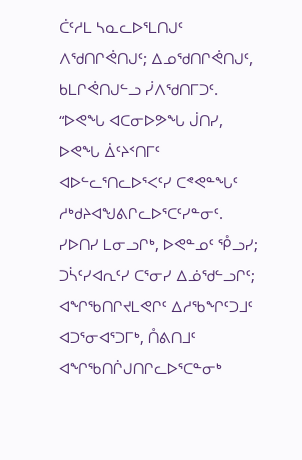ᑖᑦᓱᒪ ᓴᓇᓚᐅᕐᒪᑎᒍᑦ ᐱᖁᑎᒋᕚᑎᒍᑦ; ᐃᓄᖁᑎᒋᕚᑎᒍᑦ, ᑲᒪᒋᕚᑎᒍᓪᓗ ᓰᐱᖁᑎᒥᑐᑦ.
“ᐅᕙᖓ ᐊᑕᓂᐅᕗᖓ ᒎᑎᓯ, ᐅᕙᖓ ᐄᑦᔨᑉᑎᒥᑦ ᐊᐅᓪᓚᕐᑎᓚᐅᕐᐸᑦᓯ ᑕᕝᕙᓐᖓᑦ ᓱᒃᑯᔨᐊᖑᕕᒋᓚᐅᕐᑕᑦᓯᓐᓂᑦ.
ᓯᐅᑎᓯ ᒪᓂᓗᒋᒃ, ᐅᕙᓐᓄᑦ ᕾᓗᓯ; ᑐᓵᑦᓯᐊᕆᑦᓯ ᑕᕐᓂᓯ ᐃᓅᖁᓪᓗᒋᑦ; ᐊᖏᖃᑎᒋᔪᒪᕙᒋᑦ ᐃᓱᖃᖏᑦᑐᒧᑦ ᐊᑐᕐᓂᐊᕐᑐᒥᒃ, ᑍᕕᑎᒧᑦ ᐊᖏᖃᑎᒌᒍᑎᒋᓚᐅᕐᑕᓐᓂᒃ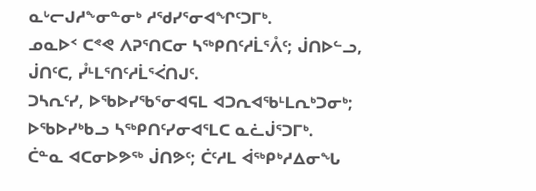ᓇᒡᓕᒍᓱᖕᓂᓐᓂᒃ ᓱᖁᓯᕐᓂᐊᖏᑦᑐᒥᒃ.
ᓄᓇᐅᑉ ᑕᕝᕙ ᐱᕈᕐᑎᑕᓂ ᓴᖅᑭᑎᑦᓱᒫᕐᐰᑦ; ᒎᑎᐅᓪᓗ, ᒎᑎᑦᑕ, ᓮᒻᒪᕐᑎᑦᓱᒫᕐᐹᑎᒍᑦ.
ᑐᓴᕆᑦᓯ, ᐅᖃᐅᓯᖃᕐᓂᐊᕋᒪ ᐊᑐᕆᐊᖃᒻᒪᕆᒃᑐᓂᒃ; ᐅᖃᐅᓯᒃᑲᓗ ᓴᖅᑭᑎᑦᓯᓂᐊᕐᒪᑕ ᓇᓛᒎᕐᑐᒥᒃ.
ᑖᓐᓇ ᐊᑕᓂᐅᕗᖅ ᒎᑎᕗᑦ; ᑖᑦᓱᒪ ᐋᖅᑭᒃᓱᐃᓂᖓ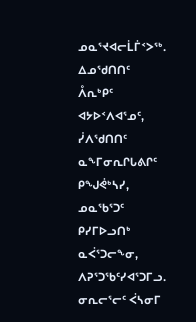ᓄᓇᕐᔪᐊᓕᒫᒦᑉᐳᖅ.
ᐃᓄᖁᑎᑎᑦ ᐰᕆᒃᑭᑦ ᐊᔭᐅᑉᐱᐊᕐᓄᑦ, ᓰᐱᖁᑎᑎᑦ ᓇᖕᒥᓂᕆᒋᒐᕕᒋᑦ ᑭᖑᕚᒃᓴᓯ, ᓄᓇᖃᕐᑐᑦ ᑭᓯᒥᐅᓗᑎᒃ ᓇᐹᕐᑐᓕᖕᓂ, ᐱᕈᕐᑐᖃᑦᓯᐊᕐᑐᒥᓗ. ᓂᕆᓕᕐᓕᑦ ᐹᓴᓂᒥ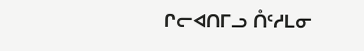ᒋᓕᐊᑎᒥᓗ ᑍᑦᓱᒪᓂ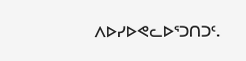ᐱᐅᓯᐅᕙᓚᐅᕐᑐᑎᑐᑦ.